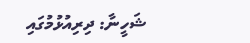ޝަހީނާ: ދިރިއުޅުމުގައި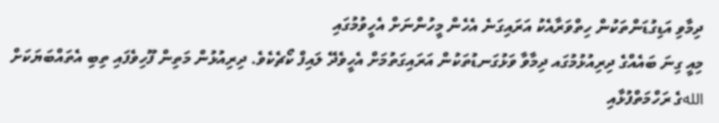ދިމާވި އަޑިގުޑަންތަކުން ހިތްވަރާއެކު އަރައިގަނެ އެހެން މީހުންނަށް އެހީވުމުގައި
މިއީ ގިނަ ބައެއްގެ ދިރިއުޅުމުގައ ދިމާވާ ވަޅުގަނޑުތަކުން އަރައިގަތުމަށް އެހީވެދޭ ލައިފް ކޯޗެކެވެ. ދިރިއުޅުން މަތިން ފޫހިވެފައި ތިބި އެތައްބަޔަކަށް اللهގެ ރަހްމަތްފުޅާއި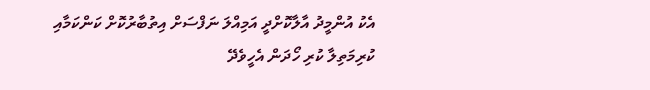އެކު އުންމީދު އާލާކޮށްދީ އަމިއްލަ ނަފްސަށް އިތުބާރުކޮށް ކަންކަމާއި ކުރިމަތިލާ ކުރި ހޯދަން އެހީވެދޭ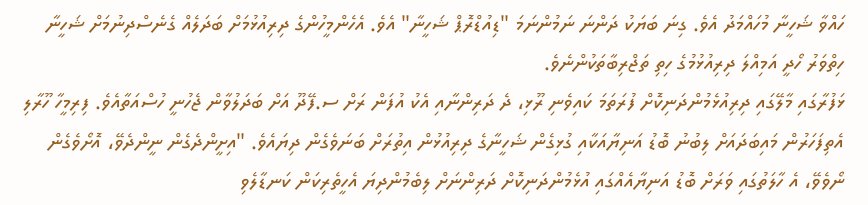ހައްވާ ޝަހީނާ މުހައްމަދު އެވެ. ގިނަ ބަޔަކު ދަންނަ ނަމުންނަމަ "ޑިއުޑްރޮޕް ޝަހީނާ" އެވެ. އެހެންމީހުންގެ ދިރިއުޅުމަށް ބަދަލެއް ގެނެސްދިނުމަށް ޝަހީނާ ހިތްވަރު ހޯދީ އަމިއްލަ ދިރިއުޅުމުގެ ހިތި ތަޖްރިބާތަކުންނެވެ.
ޅަފުރާގައި މާލޭގައި ދިރިއުޅެމުންދަނިކޮށް ފުރަތަމަ ކައިވެނި ރޫޅި، ދެ ދަރިންނާއި އެކު އުފަން ރަށް ސ.ފޭދޫ އަށް ބަދަލުވާން ޖެހުނީ ހުސްއަތާއެވެ. ފިރިމީހާ ހޫރާލި އެތިފަހަރުން މައިބަދައަށް ލިބުނު ބޮޑު އަނިޔާއަކާއި ގުޅިގެން ޝަހީނާގެ ދިރިއުޅުން އިތުރަށް ބަނަވެގެން ދިޔައެވެ. "އިށީންދެގެން ނީންދެވޭ، އޮށޯވެގެން ނޯވެވޭ، އެ ހާލަތުގައި ވަރަށް ބޮޑު އަނިޔާއެއްގައި އުޅެމުންދަނިކޮށް ދަރިންނަށް ލިބެމުންދިޔަ އެހީތެރިކަން ކަނޑާލެވި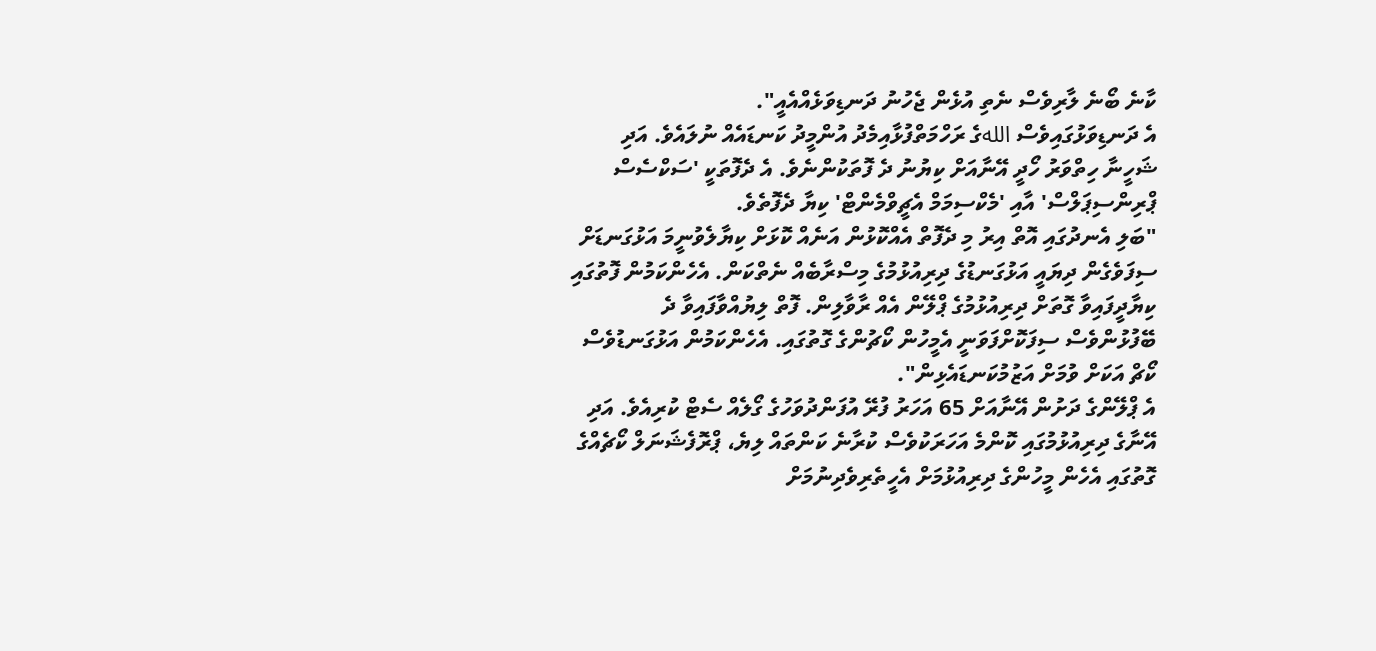ކާނެ ބޯނެ ލާރިވެސް ނެތި އުޅެން ޖެހުނު ދަނޑިވަޅެއްއެއީ".
އެ ދަނޑިވަޅުގައިވެސް اللهގެ ރަހްމަތްފުޅާއިމެދު އުންމީދު ކަނޑައެއް ނުލައެވެ. އަދި ޝަހީނާ ހިތްވަރު ހޯދީ އޭނާއަށް ކިޔުނު ދެ ފޮތަކުންނެވެ. އެ ދެފޮތަކީ 'ސަކްސެސް ޕްރިންސިޕަލްސް' އާއި 'މެކްސިމަމް އެޗީވްމެންޓް' ކިޔާ ދެފޮތެވެ.
"ބަލި އެނދުގައި އޮތް އިރު މި ދެފޮތް އެއްކޮޅުން އަނެއް ކޮޅަށް ކިޔާލެވުނީމަ އަޅުގަނޑަށް ސިފަވެގެން ދިޔައީ އަޅުގަނޑުގެ ދިރިއުޅުމުގެ މިސްރާބެއް ނެތްކަން. އެހެންކަމުން ފޮތުގައި ކިޔާދީފައިވާ ގޮތަށް ދިރިއުޅުމުގެ ޕްލޭން އެއް ރާވާލިން. ފޮތް ލިޔުއްވާފައިވާ ދެ ބޭފުޅުންވެސް ސިފަކޮށްފަވަނީ އެމީހުން ކޯޗުންގެ ގޮތުގައި. އެހެންކަމުން އަޅުގަނޑުވެސް ކޯޗް އަކަށް ވުމަށް އަޒުމުކަނޑައެޅިން".
އެ ޕްލޭންގެ ދަށުން އޭނާއަށް 65 އަހަރު ފުރޭ އުފަންދުވަހުގެ ގޯލެއް ސެޓް ކުރިއެވެ. އަދި އޭނާގެ ދިރިއުޅުމުގައި ކޮންމެ އަހަރަކުވެސް ކުރާނެ ކަންތައް ލިޔެ، ޕްރޮފެޝަނަލް ކޯޗެއްގެ ގޮތުގައި އެހެން މީހުންގެ ދިރިއުޅުމަށް އެހީތެރިވެދިނުމަށް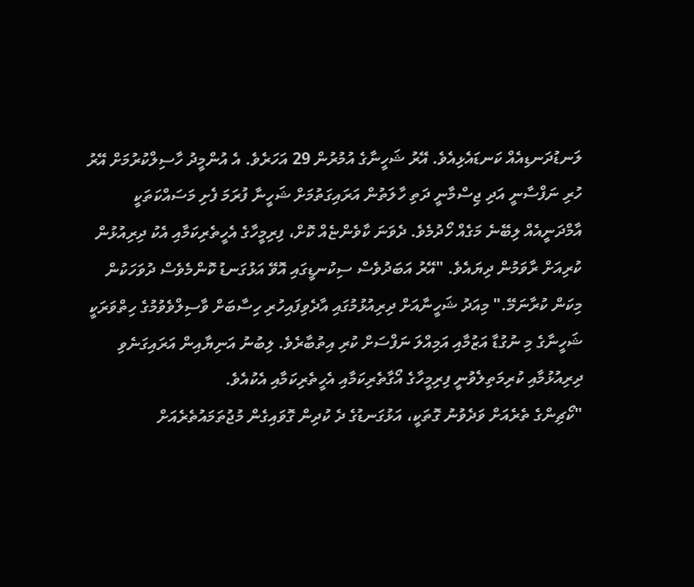ލަނޑުދަނޑިއެއް ކަނޑައެޅިއެވެ. އޭރު ޝަހީނާގެ އުމުރުން 29 އަހަރެވެ. އެ އުންމީދު ހާސިލްކުރުމަށް އޭރު ހުރި ނަފްސާނީ އަދި ޖިސްމާނީ ދަތި ހާލަތުން އަރައިގަތުމަށް ޝަހީނާ ފުރަމަ ފެށި މަސައްކަތަކީ އާމްދަނީއެއް ލިބޭނެ މަގެއް ހޯދުމެވެ. ދެވަނަ ކާވެންޏެއް ކޮށް، ފިރިމީހާގެ އެހީތެރިކަމާއި އެކު ދިރިއުޅުން ކުރިއަށް ރާވަމުން ދިޔައެވެ. "އޭރު އަބަދުވެސް ސިކުނޑީގައި އޮވޭ އަޅުގަނޑު ކޮންމެވެސް ދުވަހަކުން މިކަން ކުރާނަމޭ." މިއަދު ޝަހީނާއަށް ދިރިއުޅުމުގައި އާދެވިފައިހުރި ހިސާބަށް ވާސިލްވެވުމުގެ ހިތްވަރަކީ ޝަހީނާގެ މި ނުގުޑާ އަޒުމާއި އަމިއްލަ ނަފްސަށް ކުރި އިތުބާރެވެ. ލިބުނު އަނިޔާއިން އަރައިގަނެވި ދިރިއުޅުމާއި ކުރިމަތިލެވުނީ ފިރިމީހާގެ އޯގާތެރިކަމާއި އެހީތެރިކަމާއި އެކުއެވެ.
"ކޯޗިންގެ ތެރެއަށް ވަދެވުނު ގޮތަކީ، އަޅުގަނޑުގެ ދެ ކުދިން ގޮވައިގެން މުޖުތަމައުތެރެއަށް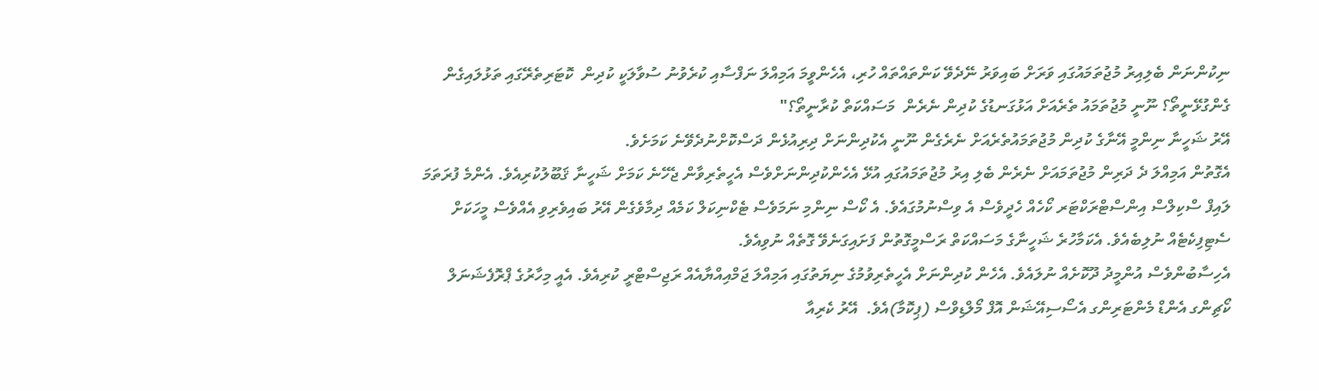ނިކުންނަން ބެލިއިރު މުޖުތަމައުގައި ވަރަށް ބައިވަރު ނޭދެވޭ ކަންތައްތައް ހުރި، އެހެންވީމަ އަމިއްލަ ނަފްސާއި ކުރެވުނު ސުވާލަކީ ކުދިން  ކޮޓަރިތެރޭގައި ތަޅުލައިގެން ގެންގުޅޭނީތޯ؟ ނޫނީ މުޖުތަމައު ތެރެއަށް އަޅުގަނޑުގެ ކުދިން ނެރެން  މަސައްކަތް ކުރާނީތޯ؟"
އޭރު ޝަހީނާ ނިންމީ އޭނާގެ ކުދިން މުޖުތަމައުތެރެއަށް ނެރެގެން ނޫނީ އެކުދިންނަށް ދިރިއުޅެން ދަސްކޮށްނުދެވޭނެ ކަމަށެވެ.
އެގޮތުން އަމިއްލަ ދެ ދަރިން މުޖުތަމައަށް ނެރެން ބެލި އިރު މުޖުތަމައުގައި އުޅޭ އެހެންކުދިންނަށްވެސް އެހީތެރިވާން ޖެހޭނެ ކަމަށް ޝަހީނާ ޤަބޫލުކުރިއެވެ. އެންމެ ފުރަތަމަ ލައިފް ސްކިލްސް އިންސްޓްރަކްޓަރ ކޯހެއް ހެދީވެސް އެ ވިސްނުމުގައެވެ. އެ ކޯސް ނިންމި ނަމަވެސް ޓެކްނިކަލް ކަމެއް ދިމާވެގެން އޭރު ބައިވެރިވި އެއްވެސް މީހަކަށް ސެޓިފިކެޓެއް ނުލިބެއެވެ. އެކަމާހުރެ ޝަހީނާގެ މަސައްކަތް ރަސްމީގޮތުން ފަށައިގަނެވޭ ގޮތެއް ނުވިއެވެ.
އެހިސާބުންވެސް އުންމީދު ދޫކޮށެއް ނުލައެވެ. އެހެން ކުދިންނަށް އެހީތެރިވުމުގެ ނިޔަތުގައި އަމިއްލަ ޖަމްއިއްޔާއެއް ރަޖިސްޓްރީ ކުރިއެވެ. އެއީ މިހާރުގެ ޕްރޮފެޝަނަލް ކޯޗިންގ އެންޑް މެންޓަރިންގ އެސޯސިއޭޝަން އޮފް މޯލްޑިވްސް (ޕިކޮމާ)އެވެ.  އޭރު ކެރިއާ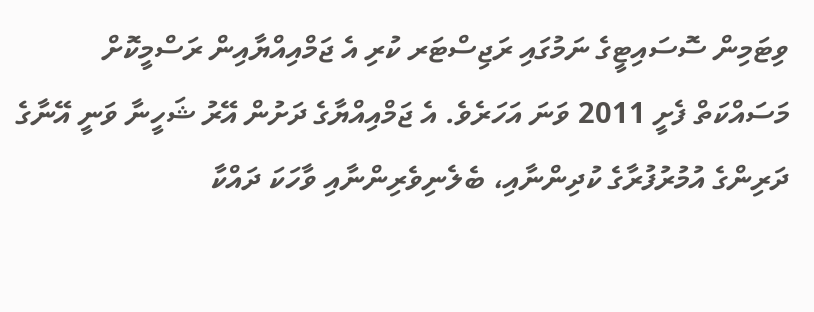ވިޓަމިން ސޮސައިޓީގެ ނަމުގައި ރަޖިސްޓަރ ކުރި އެ ޖަމްއިއްޔާއިން ރަސްމީކޮށް މަސައްކަތް ފެށީ 2011 ވަނަ އަހަރެވެ. އެ ޖަމްއިއްޔާގެ ދަށުން އޭރު ޝަހީނާ ވަނީ އޭނާގެ ދަރިންގެ އުމުރުފުރާގެ ކުދިންނާއި، ބެލެނިވެރިންނާއި ވާހަކަ ދައްކާ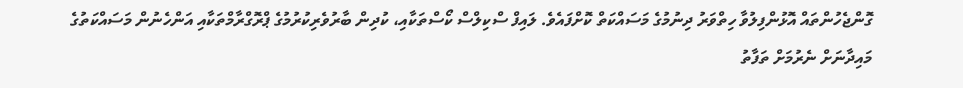ގޮންޖެހުންތައް އޮޅުންފިލުވާ ހިތްވަރު ދިނުމުގެ މަސައްކަތް ކޮށްފައެވެ. ލައިފް ސްކިލްސް ކޯސްތަކާއި، ކުދިން ބާރުވެރިކުރުމުގެ ޕްރޮގްރާމްތަކާއި އަންހެނުން މަސައްކަތުގެ މައިދާނަށް ނެރުމަށް ތަފާތު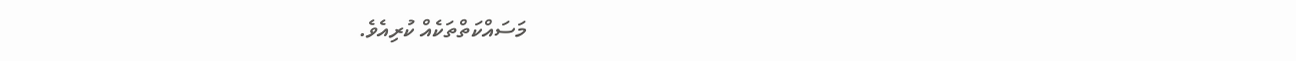މަސައްކަތްތަކެއް ކުރިއެވެ.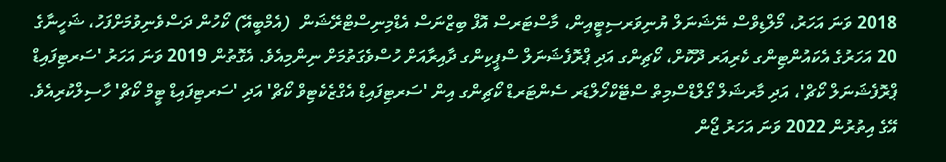2018 ވަނަ އަހަރު، މޯލްޑިވްސް ނޭޝަނަލް ޔުނިވަރސިޓީއިން، މާސްޓަރސް އޮފް ބިޒްނަސް އެޑްމިނިސްޓްރޭޝަން  (އެމްބީއޭ) ކޯހުން ދަސްވެނިވުމަށްފަހު، ޝަހީނާގެ 20 އަހަރުގެ އެކައުންޓިންގ ކެރިއަރ ދޫކޮށް، ކޯޗިންގ އަދި ޕްރޮފެޝަނަލް ސްޕީކިންގ ދާއިރާއަށް ހުސްވެގަތުމަށް ނިންމިއެވެ. އެގޮތުން 2019 ވަނަ އަހަރު 'ސަރޓިފައިޑް ޕްރޮފެޝަނަލް ކޯޗް'، އަދި މާރޝަލް ގޯލްޑްސްމިތް ސްޓޭކްހޯލްޑަރ ސެންޓަރޑް ކޯޗިންގ އިން 'ސަރޓިފައިޑް އެގްޒެކެޓިވް ކޯޗް' އަދި 'ސަރޓިފައިޑް ޓީމް ކޯޗް' ހާސިލްކުރިއެވެ. އޭގެ އިތުރުން 2022 ވަނަ އަހަރު ޖޯން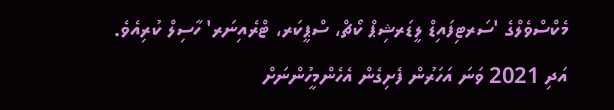މެކްސްވެލްގެ 'ސަރޓިފައިޑް ލީޑަރޝިޕް ކޯޗް، ސްޕީކަރ، ޓްރެއިނަރ' ހާސިލް ކުރިއެވެ.
އަދި 2021 ވަނަ އަހަރުން ފެށިގެން އެހެންމީހުންނަށް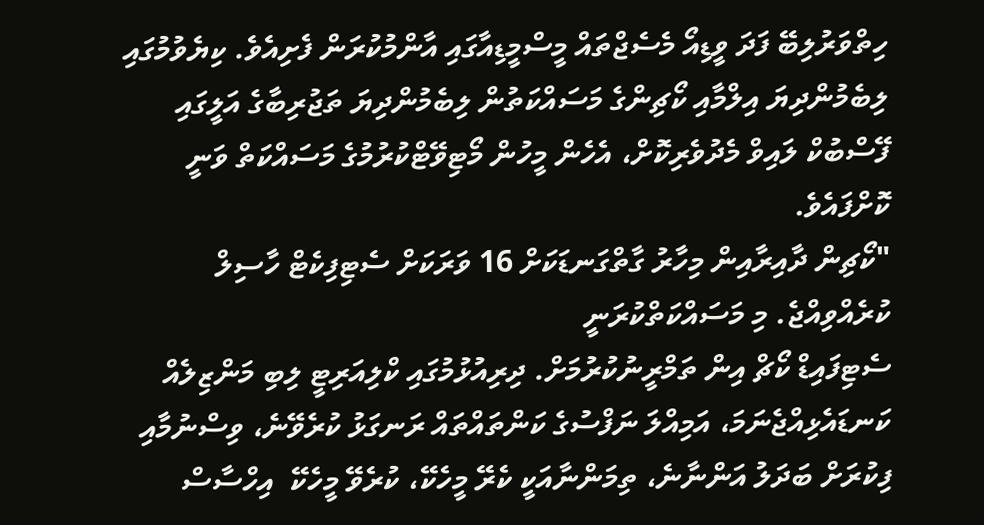ހިތްވަރުލިބޭ ފަދަ ވީޑިއޯ މެސެޖްތައް މީސްމީޑިއާގައި އާންމުކުރަން ފެށިއެވެ. ކިޔެވުމުގައި ލިބެމުންދިޔަ އިލްމާއި ކޯޗިންގެ މަސައްކަތުން ލިބެމުންދިޔަ ތަޖުރިބާގެ އަލީގައި ފޭސްބުކް ލައިވް މެދުވެރިކޮށް، އެހެން މީހުން މޯޓިވޭޓްކުރުމުގެ މަސައްކަތް ވަނީ ކޮށްފައެވެ.
"ކޯޗިން ދާއިރާއިން މިހާރު ގާތްގަނޑަކަށް 16 ވަރަކަށް ސެޓިފިކެޓް ހާސިލް ކުރެއްވިއްޖެ. މި މަސައްކަތްކުރަނީ
ސެޓިފައިޑް ކޯޗް އިން ތަމްރީނުކުރުމަށް. ދިރިއުޅުމުގައި ކްލިއަރިޓީ ލިބި މަންޒިލެއް ކަނޑައެޅިއްޖެނަމަ، އަމިއްލަ ނަފްސުގެ ކަންތައްތައް ރަނގަޅު ކުރެވޭނެ، ވިސްނުމާއި ފިކުރަށް ބަދަލު އަންނާނެ، ތިމަންނާއަކީ ކެރޭ މީހެކޭ، ކުރެވޭ މީހެކޭ  އިހްސާސް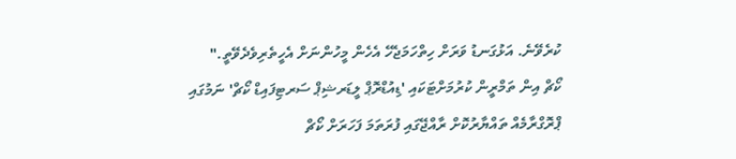ކުރެވޭނެ. އަޅުގަނޑު ވަރަށް ހިތްހަމަޖެހޭ އެހެން މީހުންނަށް އެހީތެރިވެދެވޭތީ."
ކޯޗް އިން ތަމްރީން ކުރުމަށްޓަކައި 'ޑިއުޑްރޮޕް ލީޑަރޝިޕް ސަރޓިފައިޑް ކޯޗް' ނަމުގައި ޕްރޮގްރާމެއް ތައްޔާރުކޮށް ރާއްޖޭގައި ފުރަތަމަ ފަހަރަށް ކޯޗް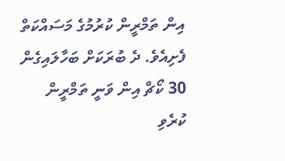އިން ތަމްރީން ކުރުމުގެ މަސައްކަތް ފެށިއެވެ. ދެ ބުރަކަށް ބަހާލައިގެން 30 ކޯޗް އިން ވަނީ ތަމްރީން ކުރެވި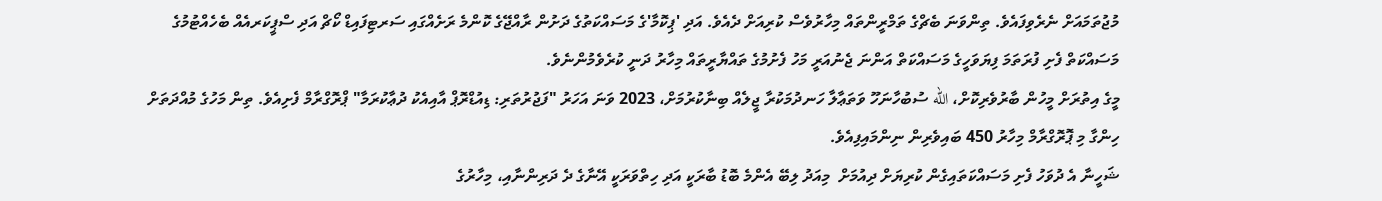މުޖުތަމައަށް ނެރެވިފައެވެ. ތިންވަނަ ބެޗްގެ ތަމްރީންތައް މިހާރުވެސް ކުރިއަށް ދެއެވެ. އަދި 'ޕިކޮމާ'ގެ މަސައްކަތުގެ ދަށުން ރާއްޖޭގެ ކޮންމެ ރަށެއްގައި ސަރޓިފައިޑް ކޯޗް އަދި ސްޕީކަރއެއް ބެހެއްޓުމުގެ މަސައްކަތް ފެށި ފުރަތަމަ ފިޔަވަހީގެ މަސައްކަތް އަންނަ ޖެނުއަރީ މަހު ފެށުމުގެ ތައްޔާރީތައް މިހާރު ދަނީ ކުރެވެމުންނެވެ.
މީގެ އިތުރަށް މީހުން ބާރުވެރިކޮށް، الله ސުބުހާނަހޫ ވަތަޢާލާ ހަނދުމަކުރާ ޖީލެއް ބިނާކުރުމަށް، 2023 ވަނަ އަހަރު "ފަޖުރުތަރި: ޑިއުޑްރޮޕް އާއިއެކު ދުޢާކުރަމާ" ޕްރޮގްރާމް ފެށިއެވެ. ތިން މަހުގެ މުއްދަތަށް ހިންގާ މި ޕޮރޮގްރާމް މިހާރު 450 ބައިވެރިން ނިންމައިފިއެވެ.
ޝަހީނާ އެ ދުވަހު ފެށި މަސައްކަތައިގެން ކުރިޔަށް ދިއުމަށް  މިއަދު ލިބޭ އެންމެ ބޮޑު ބާރަކީ އަދި ހިތްވަރަކީ އޭނާގެ ދެ ދަރިންނާއި، މިހާރުގެ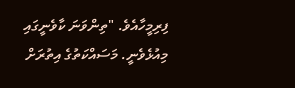ފިރިމީހާއެވެ. "ތިންވަނަ ކާވެނީގައި މިއުޅެވެނީ. މަސައްކަތުގެ އިތުރަށް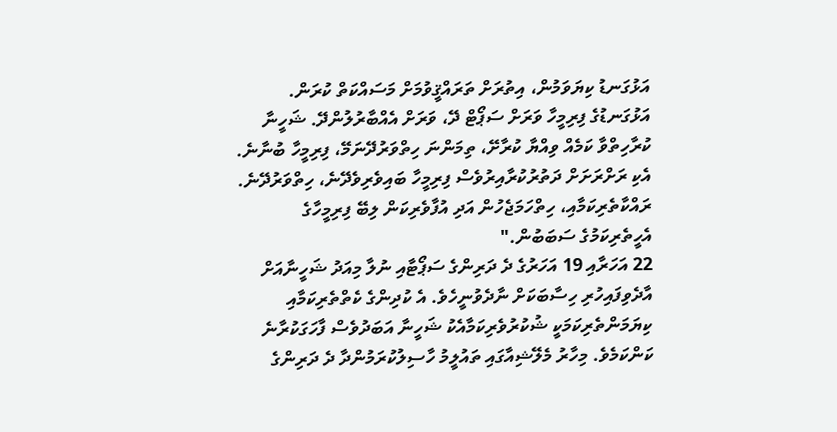އަޅުގަނޑު ކިޔަވަމުން، އިތުރަށް ތަރައްޤީވުމަށް މަސައްކަތް ކުރަން. އަޅުގަނޑުގެ ފިރިމީހާ ވަރަށް ސަޕޯޓް ދޭ، ވަރަށް އެއްބާރުލުންދޭ. ޝަހީނާ ކުރާހިތްވާ ކަމެއް ވިއްޔާ ކުރާށޭ، ތިމަންނަ ހިތްވަރުދޭނަމޭ، ފިރިމީހާ ބުނާނެ. އެކި ރަށްރަށަށް ދަތުރުކުރާއިރުވެސް ފިރިމީހާ ބައިވެރިވެދޭނެ، ހިތްވަރުދޭނެ. ރައްކާތެރިކަމާއި، ހިތްހަމަޖެހުން އަދި އުފާވެރިކަން ލިބޭ ފިރިމީހާގެ އެހީތެރިކަމުގެ ސަބަބުން."
22 އަހަރާއި 19 އަހަރުގެ ދެ ދަރިންގެ ސަޕޯޓާއި ނުލާ މިއަދު ޝަހީނާއަށް އާދެވިފައިހުރި ހިސާބަކަށް ނާދެވުނީހެވެ. އެ ކުދިންގެ ކެތްތެރިކަމާއި ކިޔަމަންތެރިކަމަކީ ޝުކުރުވެރިކަމާއެކު ޝަހީނާ އަބަދުވެސް ފާހަގަކުރާނެ ކަންކަމެވެ. މިހާރު މެލޭޝިއާގައި ތައުލީމު ހާސިލުކުރަމުންދާ ދެ ދަރިންގެ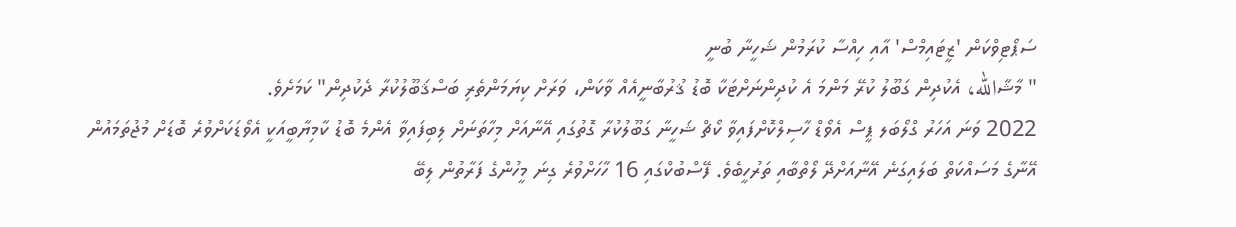ސަޕޯޓިވްކަން 'ޒީޓައިމްސް' އާއި ހިއްސާ ކުރަމުން ޝަހީނާ ބުނީ
" މާޝާالله، އެކުދިން ގަބޫލު ކުރޭ މަންމަ އެ ކުދިންނަށްޓަކާ ބޮޑު ޤުރުބާނީއެއް ވާކަން، ވަރަށް ކިޔަމަންތެރި ބަސްޤަބޫލުކުރާ ދެކުދިން" ކަމަށެވެ.
2022 ވަނަ އަހަރު ގްލޯބަލ ޕީސް އެވޯޑް ހާސިލްކޮށްފައިވާ ކޯޗް ޝަހީނާ ގަބޫލުކުރާ ގޮތުގައި އޭނާއަށް މިހާތަނަށް ލިބިފައިވާ އެންމެ ބޮޑު ކާމިޔާބީއަކީ އެވޯޑަކަށްވުރެ ބޮޑަށް މުޖުތަމައުން އޭނާގެ މަސައްކަތް ބަލައިގަނެ އޭނާއަށްދޭ ލޯތްބާއި ތަރުހީބެވެ. ފޭސްބުކްގައި 16 ހާހަށްވުރެ ގިނަ މީހުންގެ ފަރާތުން ލިބޭ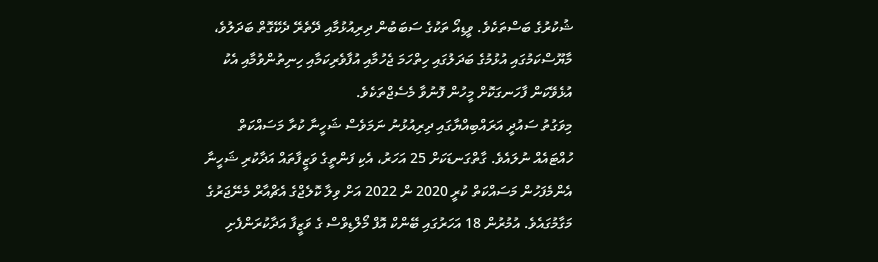ޝުކުރުގެ ބަސްތަކެވެ. ވީޑިއޯ ތަކުގެ ސަބަބުން ދިރިއުޅުމާއި ދޭތެރޭ ދެކޭގޮތް ބަދަލުވެ، މާޔޫސްކަމުގައި އުޅުމުގެ ބަދަލުގައި ހިތްހަމަ ޖެހުމާއި އުފާވެރިކަމާއި ހިނިތުންވުމާއި އެކު އުޅެވޭކަން ފާހަނގަކޮށް މީހުން ފޮނުވާ މެސެޖްތަކެވެ.
މިވަގުތު ސައުދީ އަރައްބިއްޔާގައި ދިރިއުޅުނު ނަމަވެސް ޝަހީނާ ކުރާ މަސައްކަތް ހުއްޓައެއް ނުލައެވެ. ގާތްގަނޑަކަށް 25 އަހަރު، އެކި ފަންތީގެ ވަޒީފާތައް އަދާކުރި ޝަހީނާ އެންމެފަހުން މަސައްކަތް ކުރީ 2020 ން 2022 އަށް ވިލާ ކޮލެޖްގެ އެޗްއާރް މެނޭޖަރުގެ މަގާމުގައެވެ. އުމުރުން 18 އަހަރުގައި ބޭންކް އޮފް މޯލްޑިވްސް ގެ ވަޒީފާ އަދާކުރަންފެށި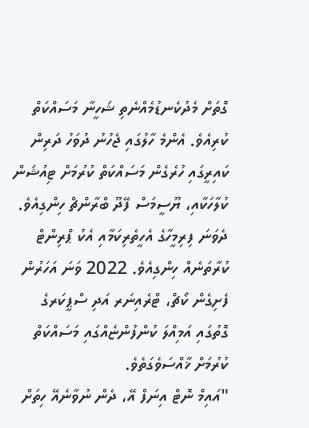ގޮތަށް މެދުކެނޑުމެއްނެތި ޝަހީނާ މަސައްކަތް ކުރިއެވެ. އެންމެ ހާލުގައި ޖެހުނު ދުވަހު ދަރިން ކައިރީގައި ހުރެގެން މަސައްކަތް ކުރުމަށް ޓިއުޝަން ކުލާހަކާއި، ޔޫސީމަސް ފޭދޫ ބްރާންޗް ހިންގިއެވެ. ދެވަނަ ފިރިމީހާގެ އެހީތެރިކަމާއި އެކު ޕްރިންޓް ކުރާތަނެއް ހިންގިއެވެ. 2022 ވަނަ އަހަރުން ފެށިގެން ކޯޗް، ޓްރެއިނަރ އަދި ސްޕީކަރގެ ގޮތުގައި އަމިއްލަ ކުންފުންޏެއްގައި މަސައްކަތް ކުރުމަށް ޚާއްސަވެގަތެވެ.
"އައިމް ނޮޓް އިނަފް އޭ، ދެން ނުވާނެއޭ ހިތަށް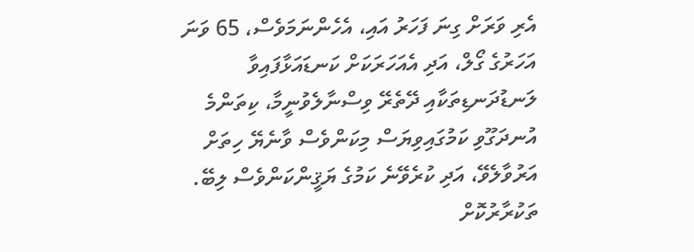އެރި ވަރަށް ގިނަ ފަހަރު އައި، އެހެންނަމަވެސް، 65 ވަނަ އަހަރުގެ ގޯލް، އަދި އެއަހަރަކަށް ކަނޑައަޅާފައިވާ ލަނޑުދަނޑިތަކާއި ދޭތެރޭ ވިސްނާލެވުނީމާ، ކިތަންމެ އުނދަގޫވި ކަމުގައިވިޔަސް މިކަންވެސް ވާނެޔޭ ހިތަށް އަރުވާލެވޭ، އަދި ކުރެވޭނެ ކަމުގެ ޔަޤީންކަންވެސް ލިބޭ. ތަކުރާރުކޮށް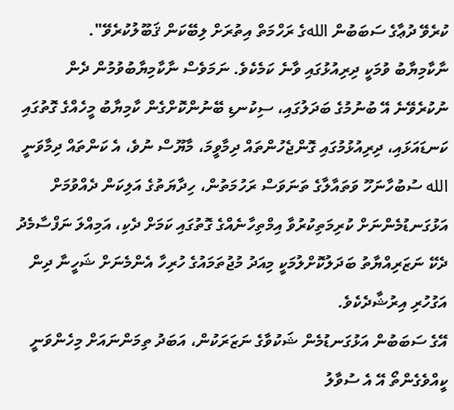ކުރެވޭ ދުޢާގެ ސަބަބުން اللهގެ ރަހްމަތް އިތުރަށް ލިބޭކަން ޤަބޫލުކުރެވޭ".
ނާކާމިޔާބު ވުމަކީ ދިރިއުޅުގައި ވާނެ ކަމެކެވެ. ނަމަވެސް ނާކާމިޔާބުވުމުން ދެން ނުކުރެވޭނެ އޭ ބުނުމުގެ ބަދަލުގައި، ސިކުނޑި ބޭނުންކޮށްގެން ކާމިޔާބު މީހެއްގެ ގޮތުގައި ކަނޑައަޅައި، ދިރިއުޅުމުގައި ގޮންޖެހުންތައް ދިމާވީމަ، މާޔޫސް ނުވެ، އެ ކަންތައް ދިމާވަނީ الله ސުބުހާނަހޫ ވަތައާލާގެ ތަނަވަސް ރަހުމަތުން، ހިދާޔަތުގެ އަލިކަން ދެއްވުމަށް އަޅުގަނޑުމެންނަށް ކުރިމަތިކުރުވާ އިމްތިހާނެއްގެ ގޮތުގައި ކަމަށް ދެކި، އަމިއްލަ ނަފްސާމެދު ދެކޭ ނަޒަރިއްޔާތު ބަދަލުކޮށްލުމަކީ މިއަދު މުޖުތަމައުގެ ހުރިހާ އެންމެނަށް ޝަހީނާ ދިން އަގުހުރި އިރުޝާދެކެވެ.
އޭގެ ސަބަބުން އަޅުގަނޑުމެން ޝަކުވާގެ ނަޒަރަކުން، އަބަދު ތިމަންނައަށް މިހެންވަނީ ކީއްވެގެންތޯ އޭ އެ ސުވާލު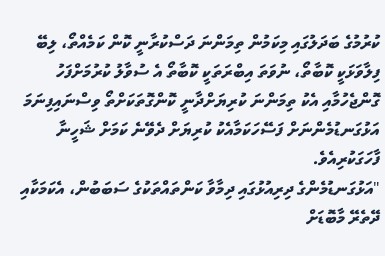ކުރުމުގެ ބަދަލުގައި މިކަމުން ތިމަންނަ ދަސްކުރާނީ ކޮން ކަމެއްތޯ، ލިބޭ ފިލާވަޅަކީ ކޮބާތޯ، ނުވަތަ އިބްރަތަކީ ކޮބާތޯ އެ ސުވާލު ކުރުމަށްފަހު ގޮންޖެހުމާއި އެކު ތިމަންނަ ކުރިޔަށްދާނީ ކޮންގޮތަކަށްތޯ ވިސްނައިފިނަމަ އަޅުގަނޑުމެންނަށް ފަސޭހަކަމާއެކު ކުރިޔަށް ދެވޭނެ ކަމަށް ޝަހީނާ ފާހަގަކުރިއެވެ.
"އަޅުގަނޑުމެންގެ ދިރިއުޅުގައި ދިމާވާ ކަންތައްތަކުގެ ސަބަބުން، އެކަމަކާއި ދޭތެރޭ މާބޮޑަށް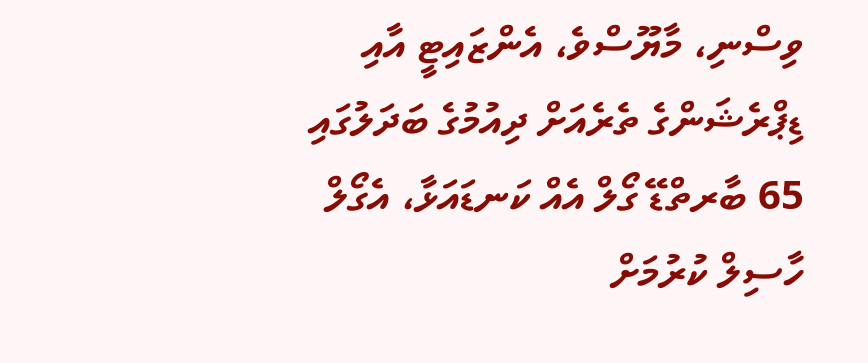ވިސްނި، މާޔޫސްވެ، އެންޒައިޓީ އާއި ޑިޕްރެޝަންގެ ތެރެއަށް ދިއުމުގެ ބަދަލުގައި 65 ބާރތްޑޭ ގޯލް އެއް ކަނޑައަޅާ، އެގޯލް ހާސިލް ކުރުމަށް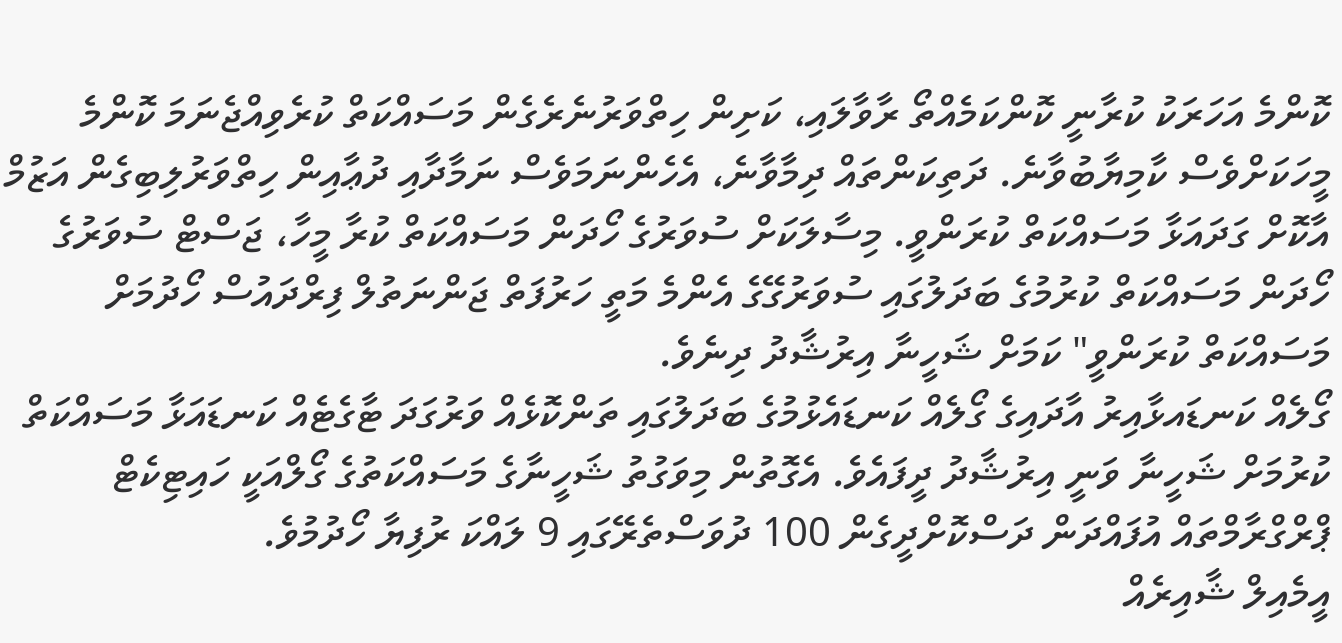ކޮންމެ އަހަރަކު ކުރާނީ ކޮންކަމެއްތޯ ރާވާލައި، ކަށިން ހިތްވަރުނެރެގެން މަސައްކަތް ކުރެވިއްޖެނަމަ ކޮންމެ މީހަކަށްވެސް ކާމިޔާބުވާނެ. ދަތިކަންތައް ދިމާވާނެ، އެހެންނަމަވެސް ނަމާދާއި ދުޢާއިން ހިތްވަރުލިބިގެން އަޒުމް އާކޮށް ގަދައަޅާ މަސައްކަތް ކުރަންވީ. މިސާލަކަށް ސުވަރުގެ ހޯދަން މަސައްކަތް ކުރާ މީހާ، ޖަސްޓް ސުވަރުގެ ހޯދަން މަސައްކަތް ކުރުމުގެ ބަދަލުގައި ސުވަރުގޭގެ އެންމެ މަތީ ހަރުފަތް ޖަންނަތުލް ފިރްދައުސް ހޯދުމަށް މަސައްކަތް ކުރަންވީ" ކަމަށް ޝަހީނާ އިރުޝާދު ދިނެވެ.
ގޯލެއް ކަނޑައޅާއިރު އާދައިގެ ގޯލެއް ކަނޑައެޅުމުގެ ބަދަލުގައި ތަންކޮޅެއް ވަރުގަދަ ޓާގެޓެއް ކަނޑައަޅާ މަސައްކަތް ކުރުމަށް ޝަހީނާ ވަނީ އިރުޝާދު ދީފައެވެ. އެގޮތުން މިވަގުތު ޝަހީނާގެ މަސައްކަތުގެ ގޯލްއަކީ ހައިޓިކެޓް ޕްރްގްރާމްތައް އުފައްދަން ދަސްކޮށްދީގެން 100 ދުވަސްތެރޭގައި 9 ލައްކަ ރުފިޔާ ހޯދުމުވެ.
އީމެއިލް ޝާއިރެއް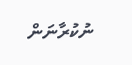ނުކުރާނަން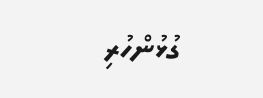ގުޅުންހުރި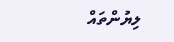ލިޔުންތައް